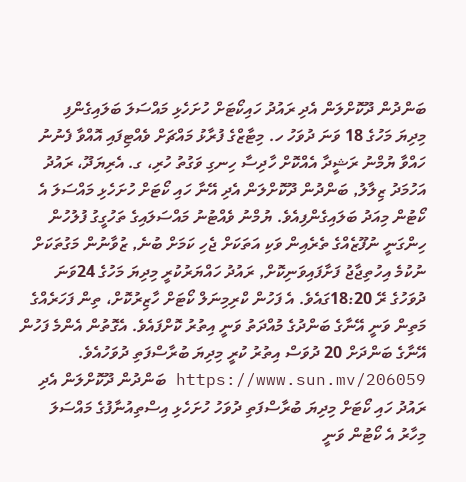ބަންދުން ދޫކޮށްލަން އެދި ރައުދު ހައިކޯޓަށް ހުށަހެޅި މައްސަލަ ބަލައިގެންފި
މިދިޔަ މަހުގެ 18 ވަނަ ދުވަހު ހ. މިޓާޒްގެ ފުރާޅު މައްޗަށް ވެއްޓިފައި އޮއްވާ ފެނުނު ހައްވާ ޔުމްނު ރަޝީދާ އެއްކޮށް ހާދިސާ ހިނގި ވަގުތު ހުރި، ގ. އެރިޔަދޫ، ރައުދު އަހުމަދު ޒިލާލު, ބަންދުން ދޫކޮށްލަން އެދި އޭނާ ހައި ކޯޓަށް ހުށަހެޅި މައްސަލަ އެ ކޯޓުން މިއަދު ބަލައިގެންފިއެވެ. ޔުމްނު ވެއްޓުނު މައްސަލައިގެ ތަހުގީގު ފުލުހުން ހިންގަނީ ނުފޫޒެއްގެ ތެރެއިން ވަކި އަތަކަށް ޖެހި ކަމަށް ބުނެ, ޒުވާނުން މަގުތަކަށް ނުކުމެ އިހުތިޖާޖު ފަށާފައިވަނިކޮށް, ރައުދު ހައްޔަރުކުރީ މިދިޔަ މަހުގެ 24ވަނަ ދުވަހުގެ ރޭ 18:20ގައެވެ. އެ ފަހުން ކްރިމިނަލް ކޯޓަށް ހާޒިރުކޮށް، ތިން ފަހަރެއްގެ މަތިން ވަނީ އޭނާގެ ބަންދުގެ މުއްދަތު ވަނީ އިތުރު ކޮށްފައެވެ. އެގޮތުން އެންމެ ފަހުން އޭނާގެ ބަންދަށް 20 ދުވަސް އިތުރު ކުރީ މިދިޔަ ބުރާސްފަތި ދުވަހުއެވެ. https://www.sun.mv/206059 ބަންދުން ދޫކޮށްލަން އެދި ރައުދު ހައި ކޯޓަށް މިދިޔަ ބުރާސްފަތި ދުވަހު ހުށަހެޅި އިސްތިއުނާފުގެ މައްސަލަ މިހާރު އެ ކޯޓުން ވަނީ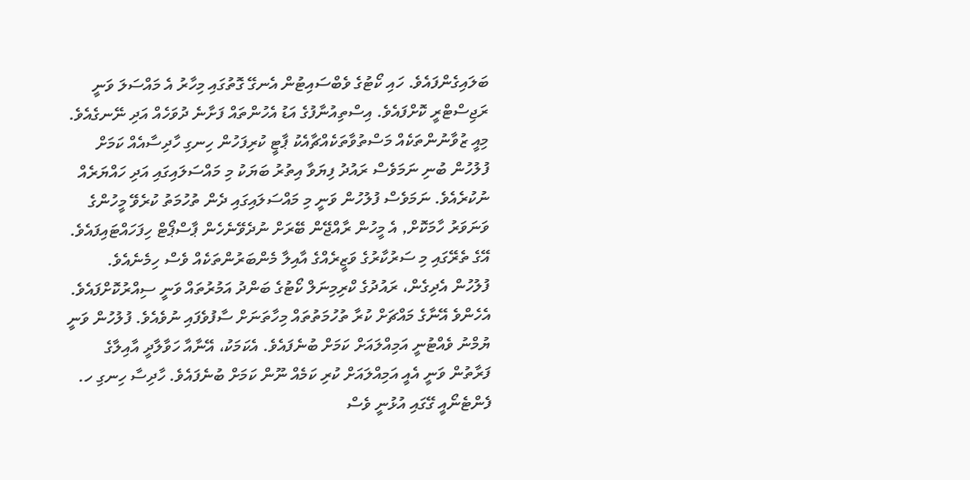ބަލައިގެންފައެވެ. ހައި ކޯޓުގެ ވެބްސައިޓުން އެނގޭ ގޮތުގައި މިހާރު އެ މައްސަލަ ވަނީ ރަޖިސްޓްރީ ކޮށްފައެވެ. އިސްތިއުނާފުގެ އަޑު އެހުންތައް ފަށާނެ ދުވަހެއް އަދި ނޭނގެއެވެ. މިއީ ޒުވާނުންތަކެއް މަސްތުވާތަކެއްޗާއެކު ޕާޓީ ކުރިފަހުން ހިނގި ހާދިސާއެއް ކަމަށް ފުލުހުން ބުނި ނަމަވެސް ރައުދު ފިޔަވާ އިތުރު ބަޔަކު މި މައްސަލައިގައި އަދި ހައްޔަރެއް ނުކުރެއެވެ. ނަމަވެސް ފުލުހުން ވަނީ މި މައްސަލައިގައި ދެން ތުހުމަތު ކުރެވޭ މީހުންގެ ވަނަވަރު ހާމަކޮށް, އެ މީހުން ރާއްޖޭން ބޭރަށް ނުދެވޭނެހެން ޕާސްޕޯޓް ހިފަހައްޓައިފައެވެ. އޭގެ ތެރޭގައި މި ސަރުކާރުގެ ވަޒީރެއްގެ އާއިލާ މެންބަރުންތަކެއް ވެސް ހިމެނެއެވެ. ފުލުހުން އެދިގެން، ރައުދުގެ ކްރިމިނަލް ކޯޓުގެ ބަންދު އަމުރުތައް ވަނީ ސިއްރުކޮށްފައެވެ. އެހެންވެ އޭނާގެ މައްޗަށް ކުރާ ތުހުމަތުތައް މިހާތަނަށް ސާފުވެފައި ނުވެއެވެ. ފުލުހުން ވަނީ ޔުމްނު ވެއްޓުނީ އަމިއްލައަށް ކަމަށް ބުނެފައެވެ. އެކަމަކު، އޭނާއާ ހަވާލާދީ އާއިލާގެ ފަރާތުން ވަނީ އެއީ އަމިއްލައަށް ކުރި ކަމެއް ނޫން ކަމަށް ބުނެފައެވެ. ހާދިސާ ހިނގި ހ. ފެންޓެނޯއީ ގޭގައި އުޅުނީ ވެސް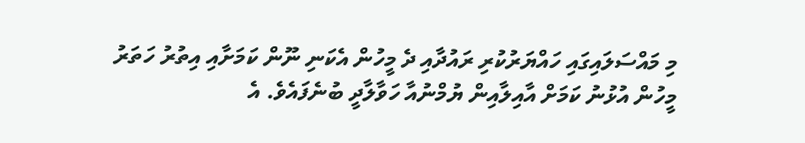މި މައްސަލައިގައި ހައްޔަރުކުރި ރައުދާއި ދެ މީހުން އެކަނި ނޫން ކަމަށާއި އިތުރު ހަތަރު މީހުން އުޅުނު ކަމަށް އާއިލާއިން ޔުމްނުއާ ހަވާލާދީ ބުނެފައެވެ. އެ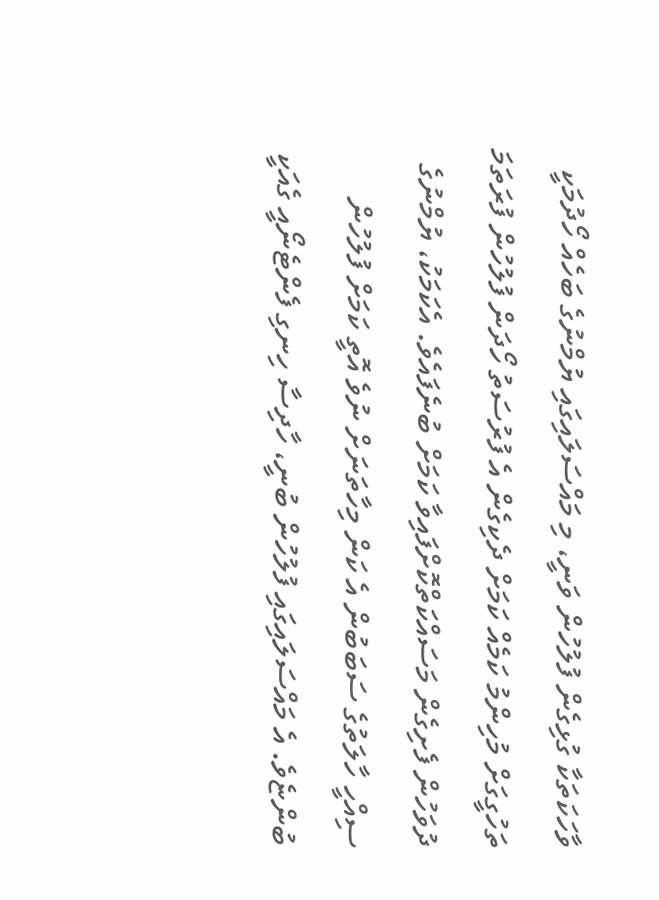ވާހަކަތަކާ ގުޅިގެން ފުލުހުން ވަނީ، މި މައްސަލައިގައި ޔުމްނުގެ ބަހެއް ހޯދުމަކީ ތަހުގީގަށް މުހިންމު ކަމެއް ކަމަށް ދެކިގެން އެ ފުރުސަތު ހޯދަން ފުލުހުން ފުރަތަމަ ދުވަހުން ފެށިގެން މަސައްކަތްކޮށްފައިވާ ކަމަށް ބުނެފައެވެ. އެކަމަކު، ޔުމްނުގެ ސިއްހީ ހާލަތުގެ ސަބަބުން އެ ކަން މިހާތަނަށް ނުވެ އޮތީ ކަމަށް ފުލުހުން ބުންޏެވެ. އެ މައްސަލައިގައި ފުލުހުން ބުނީ، ހާދިސާ ހިނގި ފެންޓެނޯއީ ގެއަކީ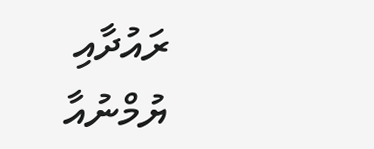ރައުދާއި ޔުމްނުއާ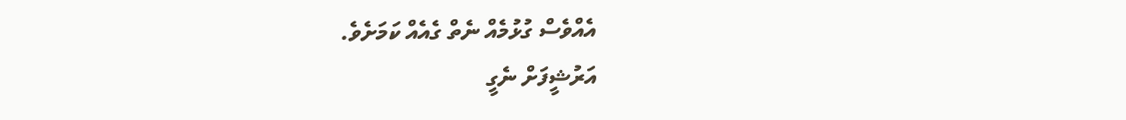އެއްވެސް ގުޅުމެއް ނެތް ގެއެއް ކަމަށެވެ.
އަރުޝީފަށް ނެގީ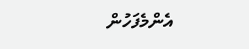އެންމެފަހުން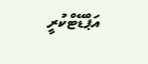އަޕްޑޭޓްކުރީ